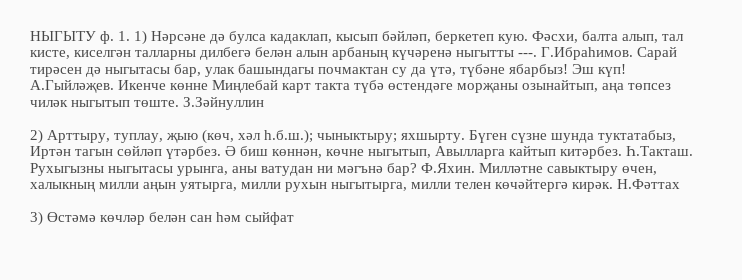НЫГЫТУ ф. 1. 1) Нәрсәне дә булса кадаклап, кысып бәйләп, беркетеп кую. Фәсхи, балта алып, тал кисте, киселгән талларны дилбегә белән алын арбаның күчәренә ныгытты ---. Г.Ибраһимов. Сарай тирәсен дә ныгытасы бар, улак башындагы почмактан су да үтә, түбәне ябарбыз! Эш күп! А.Гыйләҗев. Икенче көнне Миңлебай карт такта түбә өстендәге морҗаны озынайтып, аңа төпсез чиләк ныгытып төште. З.Зәйнуллин

2) Арттыру, туплау, җыю (көч, хәл һ.б.ш.); чыныктыру; яхшырту. Бүген сүзне шунда туктатабыз, Иртән тагын сөйләп үтәрбез. Ә биш көннән, көчне ныгытып, Авылларга кайтып китәрбез. Һ.Такташ. Рухыгызны ныгытасы урынга, аны ватудан ни мәгънә бар? Ф.Яхин. Милләтне савыктыру өчен, халыкның милли аңын уятырга, милли рухын ныгытырга, милли телен көчәйтергә кирәк. Н.Фәттах

3) Өстәмә көчләр белән сан һәм сыйфат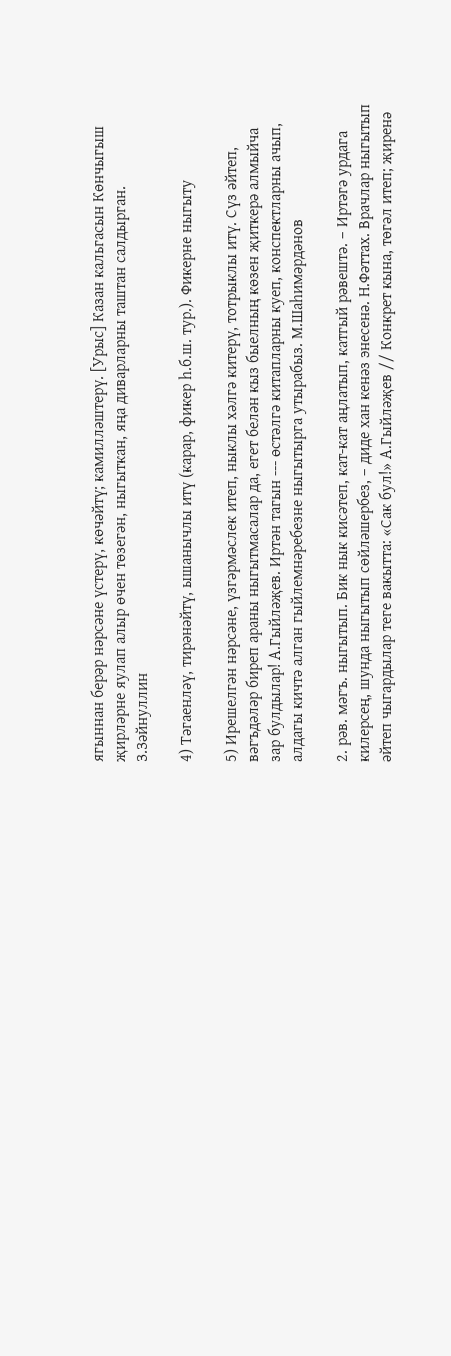ягыннан берәр нәрсәне үстерү, көчәйтү; камилләштерү. [Урыс] Казан кальгасын Көнчыгыш җирләрне яулап алыр өчен төзегән, ныгыткан, яңа диварларны таштан салдырган. З.Зәйнуллин

4) Тәгаенләү, тирәнәйтү, ышанычлы итү (карар, фикер һ.б.ш. тур.). Фикерне ныгыту

5) Ирешелгән нәрсәне, үзгәрмәслек итеп, ныклы хәлгә китерү, тотрыклы итү. Сүз әйтеп, вәгъдәләр биреп араны ныгытмасалар да, егет белән кыз быелның көзен җиткерә алмыйча зар булдылар! А.Гыйләҗев. Иртән тагын --- өстәлгә китапларны куеп, конспектларны ачып, алдагы кичтә алган гыйлемнәребезне ныгытырга утырабыз. М.Шаһимәрдәнов

2. рәв. мәгъ. ныгытып. Бик нык кисәтеп, кат-кат аңлатып, катгый рәвештә. – Иртәгә урдага килерсең, шунда ныгытып сөйләшербез, – диде хан кенәз энесенә. Н.Фәттах. Врачлар ныгытып әйтеп чыгардылар теге вакытта: «Сак бул!» А.Гыйләҗев // Конкрет кына, төгәл итеп; җиренә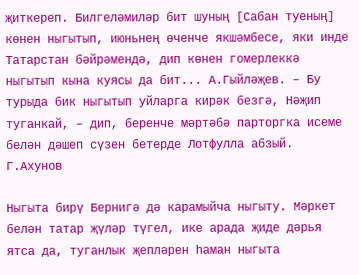җиткереп. Билгеләмиләр бит шуның [Сабан туеның] көнен ныгытып, июньнең өченче якшәмбесе, яки инде Татарстан бәйрәмендә, дип көнен гомерлеккә ныгытып кына куясы да бит... А.Гыйләҗев. – Бу турыда бик ныгытып уйларга кирәк безгә, Нәҗип туганкай, – дип, беренче мәртәбә парторгка исеме белән дәшеп сүзен бетерде Лотфулла абзый. Г.Ахунов

Ныгыта бирү Бернигә дә карамыйча ныгыту. Мәркет белән татар җүләр түгел, ике арада җиде дәрья ятса да, туганлык җепләрен һаман ныгыта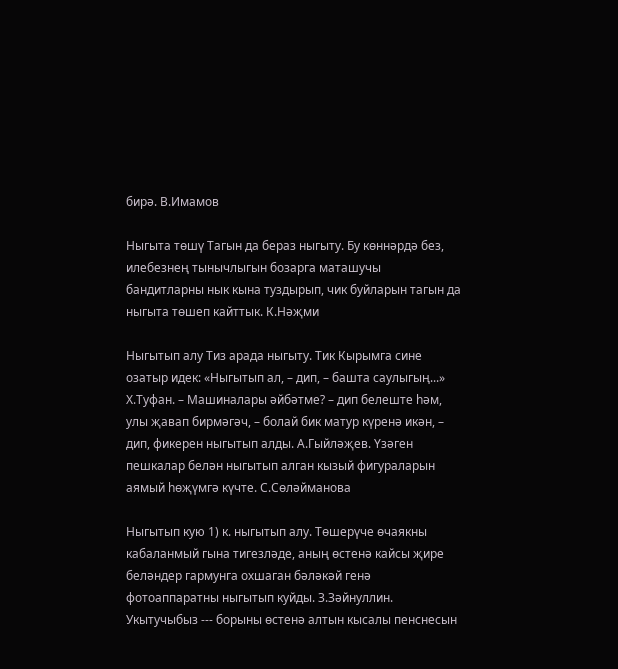бирә. В.Имамов

Ныгыта төшү Тагын да бераз ныгыту. Бу көннәрдә без, илебезнең тынычлыгын бозарга маташучы бандитларны нык кына туздырып, чик буйларын тагын да ныгыта төшеп кайттык. К.Нәҗми

Ныгытып алу Тиз арада ныгыту. Тик Кырымга сине озатыр идек: «Ныгытып ал, – дип, – башта саулыгың...» Х.Туфан. – Машиналары әйбәтме? – дип белеште һәм, улы җавап бирмәгәч, – болай бик матур күренә икән, – дип, фикерен ныгытып алды. А.Гыйләҗев. Үзәген пешкалар белән ныгытып алган кызый фигураларын аямый һөҗүмгә күчте. С.Сөләйманова

Ныгытып кую 1) к. ныгытып алу. Төшерүче өчаякны кабаланмый гына тигезләде, аның өстенә кайсы җире беләндер гармунга охшаган бәләкәй генә фотоаппаратны ныгытып куйды. З.Зәйнуллин. Укытучыбыз --- борыны өстенә алтын кысалы пенснесын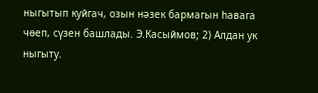ныгытып куйгач, озын нәзек бармагын һавага чөеп, сүзен башлады. Э.Касыймов; 2) Алдан ук ныгыту.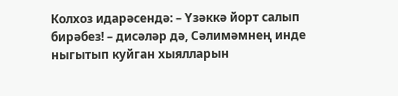Колхоз идарәсендә: – Үзәккә йорт салып бирәбез! – дисәләр дә, Сәлимәмнең инде ныгытып куйган хыялларын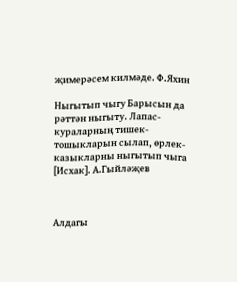җимерәсем килмәде. Ф.Яхин

Ныгытып чыгу Барысын да рәттән ныгыту. Лапас-кураларның тишек-тошыкларын сылап, өрлек-казыкларны ныгытып чыга [Исхак]. А.Гыйләҗев



Алдагы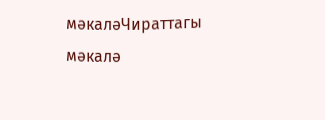мәкаләЧираттагы мәкалә